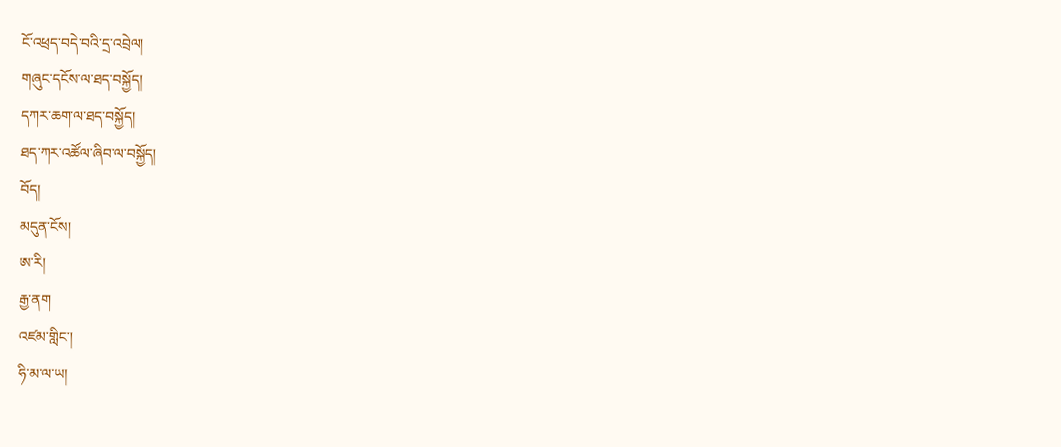ངོ་འཕྲད་བདེ་བའི་དྲ་འབྲེལ།
གཞུང་དངོས་ལ་ཐད་བསྐྱོད།
དཀར་ཆག་ལ་ཐད་བསྐྱོད།
ཐད་ཀར་འཚོལ་ཞིབ་ལ་བསྐྱོད།
བོད།
མདུན་ངོས།
ཨ་རི།
རྒྱ་ནག
འཛམ་གླིང་།
ཧི་མ་ལ་ཡ།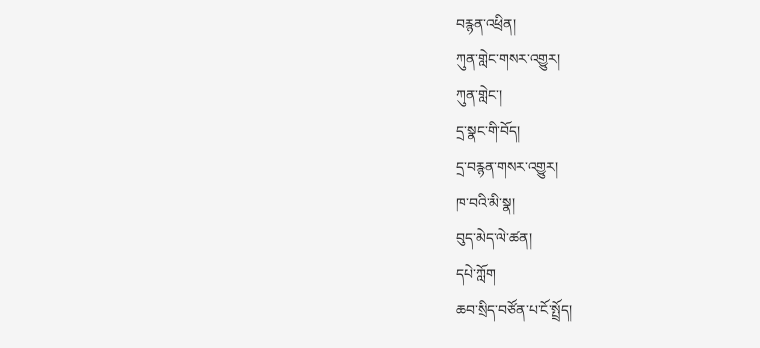བརྙན་འཕྲིན།
ཀུན་གླེང་གསར་འགྱུར།
ཀུན་གླེང་།
དྲ་སྣང་གི་བོད།
དྲ་བརྙན་གསར་འགྱུར།
ཁ་བའི་མི་སྣ།
བུད་མེད་ལེ་ཚན།
དཔེ་ཀློག
ཆབ་སྲིད་བཙོན་པ་ངོ་སྤྲོད།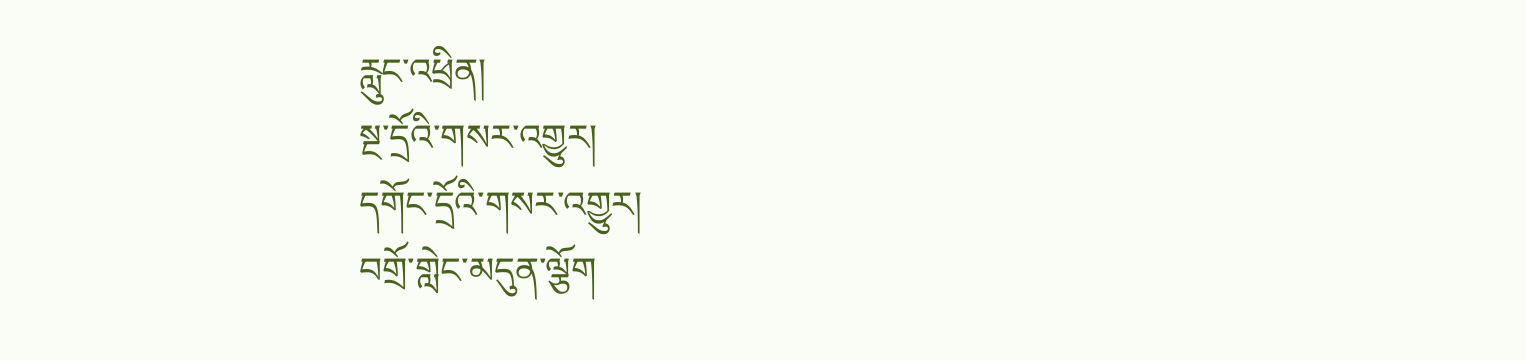རླུང་འཕྲིན།
སྔ་དྲོའི་གསར་འགྱུར།
དགོང་དྲོའི་གསར་འགྱུར།
བགྲོ་གླེང་མདུན་ལྕོག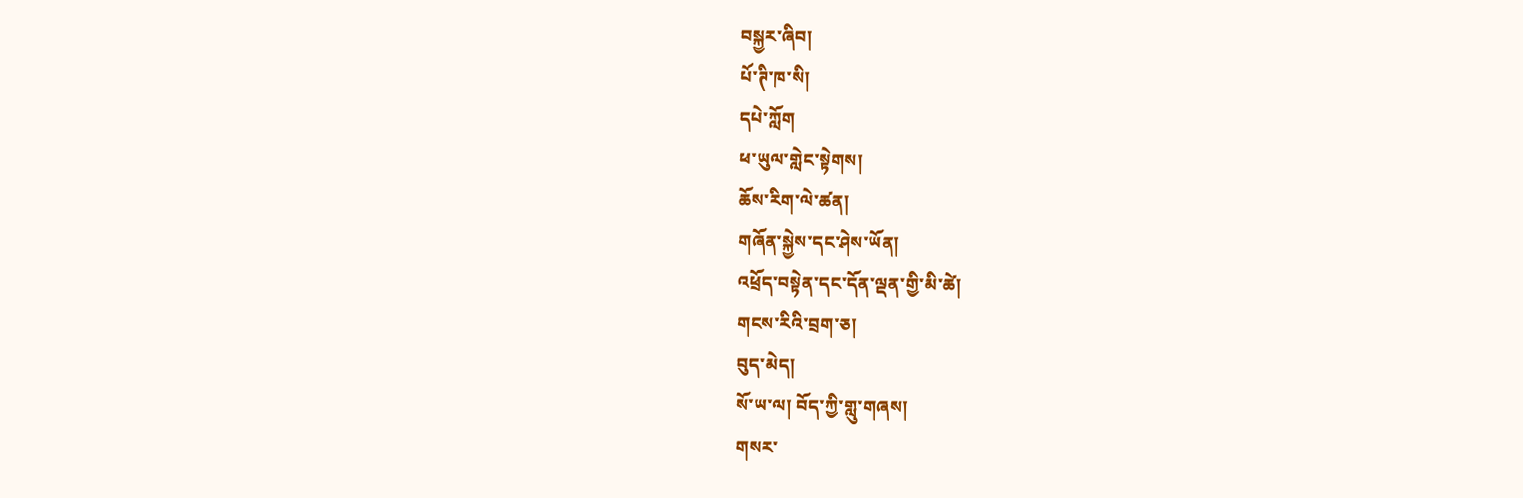བསྐྱར་ཞིབ།
པོ་ཊི་ཁ་སི།
དཔེ་ཀློག
ཕ་ཡུལ་གླེང་སྟེགས།
ཆོས་རིག་ལེ་ཚན།
གཞོན་སྐྱེས་དང་ཤེས་ཡོན།
འཕྲོད་བསྟེན་དང་དོན་ལྡན་གྱི་མི་ཚེ།
གངས་རིའི་བྲག་ཅ།
བུད་མེད།
སོ་ཡ་ལ། བོད་ཀྱི་གླུ་གཞས།
གསར་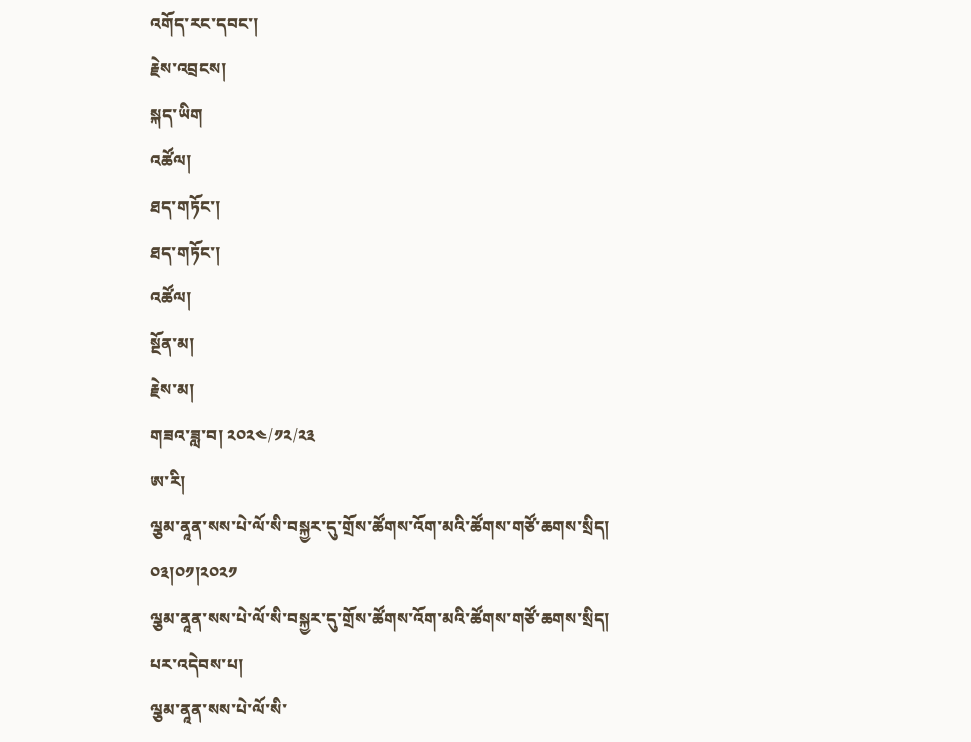འགོད་རང་དབང་།
རྗེས་འབྲངས།
སྐད་ཡིག
འཚོལ།
ཐད་གཏོང་།
ཐད་གཏོང་།
འཚོལ།
སྔོན་མ།
རྗེས་མ།
གཟའ་ཟླ་བ། ༢༠༢༤/༡༢/༢༣
ཨ་རི།
ལྕམ་ནཱན་སས་པེ་ལོ་སི་བསྐྱར་དུ་གྲོས་ཚོགས་འོག་མའི་ཚོགས་གཙོ་ཆགས་སྲིད།
༠༣།༠༡།༢༠༢༡
ལྕམ་ནཱན་སས་པེ་ལོ་སི་བསྐྱར་དུ་གྲོས་ཚོགས་འོག་མའི་ཚོགས་གཙོ་ཆགས་སྲིད།
པར་འདེབས་པ།
ལྕམ་ནཱན་སས་པེ་ལོ་སི་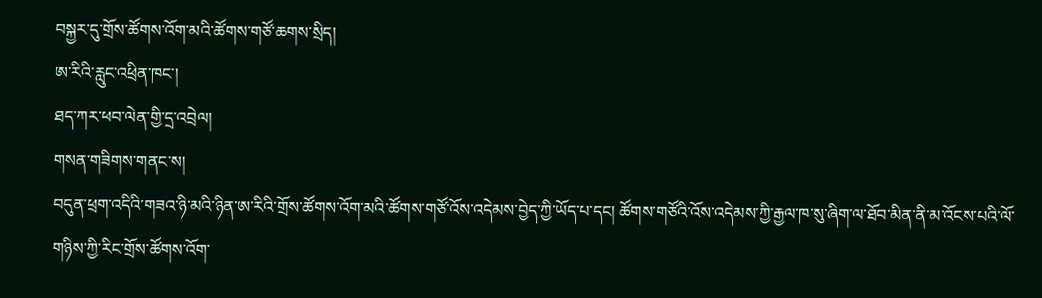བསྐྱར་དུ་གྲོས་ཚོགས་འོག་མའི་ཚོགས་གཙོ་ཆགས་སྲིད།
ཨ་རིའི་རླུང་འཕྲིན་ཁང་།
ཐད་ཀར་ཕབ་ལེན་གྱི་དྲ་འབྲེལ།
གསན་གཟིགས་གནང་ས།
བདུན་ཕྲག་འདིའི་གཟའ་ཉི་མའི་ཉིན་ཨ་རིའི་གྲོས་ཚོགས་འོག་མའི་ཚོགས་གཙོ་འོས་འདེམས་བྱེད་ཀྱི་ཡོད་པ་དང། ཚོགས་གཙོའི་འོས་འདེམས་ཀྱི་རྒྱལ་ཁ་སུ་ཞིག་ལ་ཐོབ་མིན་ནི་མ་འོངས་པའི་ལོ་གཉིས་ཀྱི་རིང་གྲོས་ཚོགས་འོག་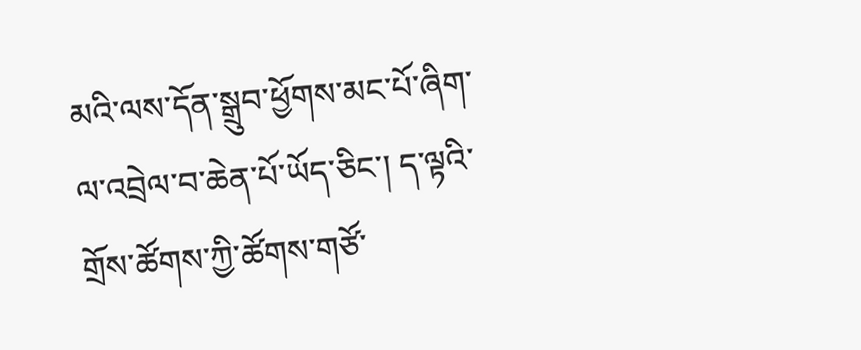མའི་ལས་དོན་སྒྲུབ་ཕྱོགས་མང་པོ་ཞིག་ལ་འབྲེལ་བ་ཆེན་པོ་ཡོད་ཅིང་། ད་ལྟའི་གྲོས་ཚོགས་ཀྱི་ཚོགས་གཙོ་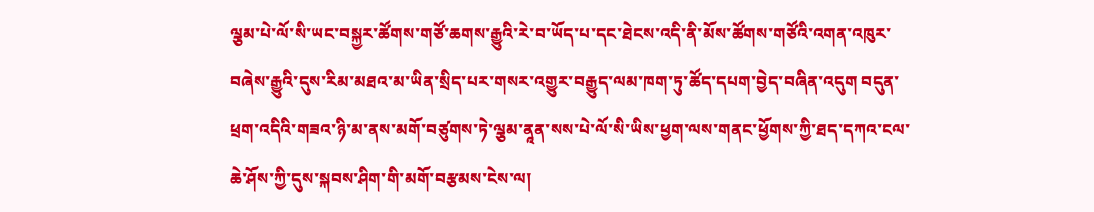ལྕམ་པེ་ལོ་སི་ཡང་བསྐྱར་ཚོགས་གཙོ་ཆགས་རྒྱུའི་རེ་བ་ཡོད་པ་དང་ཐེངས་འདི་ནི་མོས་ཚོགས་གཙོའི་འགན་འཁུར་བཞེས་རྒྱུའི་དུས་རིམ་མཐའ་མ་ཡིན་སྲིད་པར་གསར་འགྱུར་བརྒྱུད་ལམ་ཁག་ཏུ་ཚོད་དཔག་བྱེད་བཞིན་འདུག བདུན་ཕྲག་འདིའི་གཟའ་ཉི་མ་ནས་མགོ་བཙུགས་ཏེ་ལྕམ་ནཱན་སས་པེ་ལོ་སི་ཡིས་ཕྱག་ལས་གནང་ཕྱོགས་ཀྱི་ཐད་དཀའ་ངལ་ཆེ་ཤོས་ཀྱི་དུས་སྐབས་ཤིག་གི་མགོ་བརྩམས་ངེས་ལ།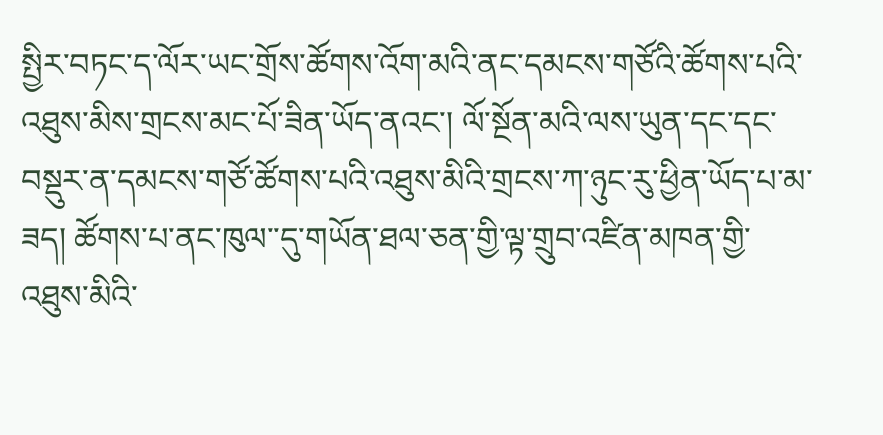སྤྱིར་བཏང་ད་ལོར་ཡང་གྲོས་ཚོགས་འོག་མའི་ནང་དམངས་གཙོའི་ཚོགས་པའི་འཐུས་མིས་གྲངས་མང་པོ་ཟིན་ཡོད་ནའང་། ལོ་སྔོན་མའི་ལས་ཡུན་དང་དང་བསྡུར་ན་དམངས་གཙོ་ཚོགས་པའི་འཐུས་མིའི་གྲངས་ཀ་ཉུང་རུ་ཕྱིན་ཡོད་པ་མ་ཟད། ཚོགས་པ་ནང་ཁུལ་་དུ་གཡོན་ཐལ་ཅན་གྱི་ལྟ་གྲུབ་འཛིན་མཁན་གྱི་འཐུས་མིའི་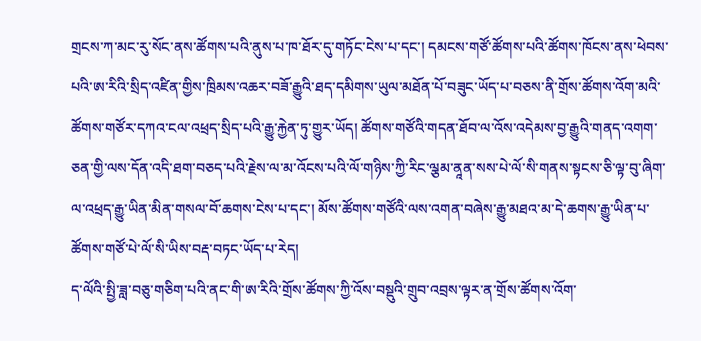གྲངས་ཀ་མང་རུ་སོང་ནས་ཚོགས་པའི་ནུས་པ་ཁ་ཐོར་དུ་གཏོང་ངེས་པ་དང་། དམངས་གཙོ་ཚོགས་པའི་ཚོགས་ཁོངས་ནས་ཕེབས་པའི་ཨ་རིའི་སྲིད་འཛིན་གྱིས་ཁྲིམས་འཆར་བཟོ་རྒྱུའི་ཐད་དམིགས་ཡུལ་མཐོན་པོ་བཟུང་ཡོད་པ་བཅས་ནི་གྲོས་ཚོགས་འོག་མའི་ཚོགས་གཙོར་དཀའ་ངལ་འཕྲད་སྲིད་པའི་རྒྱུ་རྐྱེན་ཏུ་གྱུར་ཡོད། ཚོགས་གཙོའི་གདན་ཐོབ་ལ་འོས་འདེམས་བྱ་རྒྱུའི་གནད་འགག་ཅན་གྱི་ལས་དོན་འདི་ཐག་བཅད་པའི་རྗེས་ལ་མ་འོངས་པའི་ལོ་གཉིས་ཀྱི་རིང་ལྕམ་ནཱན་སས་པེ་ལོ་སི་གནས་སྟངས་ཅི་ལྟ་བུ་ཞིག་ལ་འཕྲད་རྒྱུ་ཡིན་མིན་གསལ་བོ་ཆགས་ངེས་པ་དང་། མོས་ཚོགས་གཙོའི་ལས་འགན་བཞེས་རྒྱུ་མཐའ་མ་དེ་ཆགས་རྒྱུ་ཡིན་པ་ཚོགས་གཙོ་པེ་ལོ་སི་ཡིས་བརྡ་བཏང་ཡོད་པ་རེད།
ད་ལོའི་སྤྱི་ཟླ་བཅུ་གཅིག་པའི་ནང་གི་ཨ་རིའི་གྲོས་ཚོགས་ཀྱི་འོས་བསྡུའི་གྲུབ་འབྲས་ལྟར་ན་གྲོས་ཚོགས་འོག་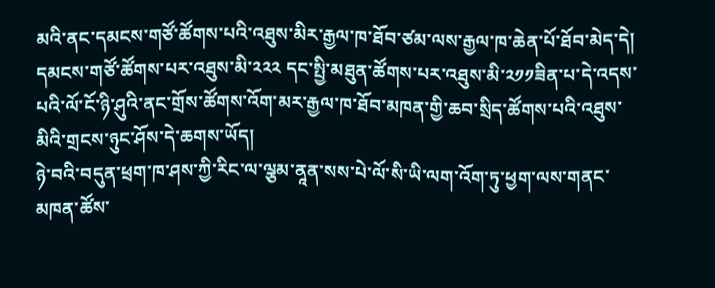མའི་ནང་དམངས་གཙོ་ཚོགས་པའི་འཐུས་མིར་རྒྱལ་ཁ་ཐོབ་ཙམ་ལས་རྒྱལ་ཁ་ཆེན་པོ་ཐོབ་མེད་དེ། དམངས་གཙོ་ཚོགས་པར་འཐུས་མི་༢༢༢ དང་སྤྱི་མཐུན་ཚོགས་པར་འཐུས་མི་༢༡༡ཟིན་པ་དེ་འདས་པའི་ལོ་ངོ་ཉི་ཤུའི་ནང་གྲོས་ཚོགས་འོག་མར་རྒྱལ་ཁ་ཐོབ་མཁན་གྱི་ཆབ་སྲིད་ཚོགས་པའི་འཐུས་མིའི་གྲངས་ཉུང་ཤོས་དེ་ཆགས་ཡོད།
ཉེ་བའི་བདུན་ཕྲག་ཁ་ཤས་ཀྱི་རིང་ལ་ལྕམ་ནཱན་སས་པེ་ལོ་སི་ཡི་ལག་འོག་ཏུ་ཕྱག་ལས་གནང་མཁན་ཚོས་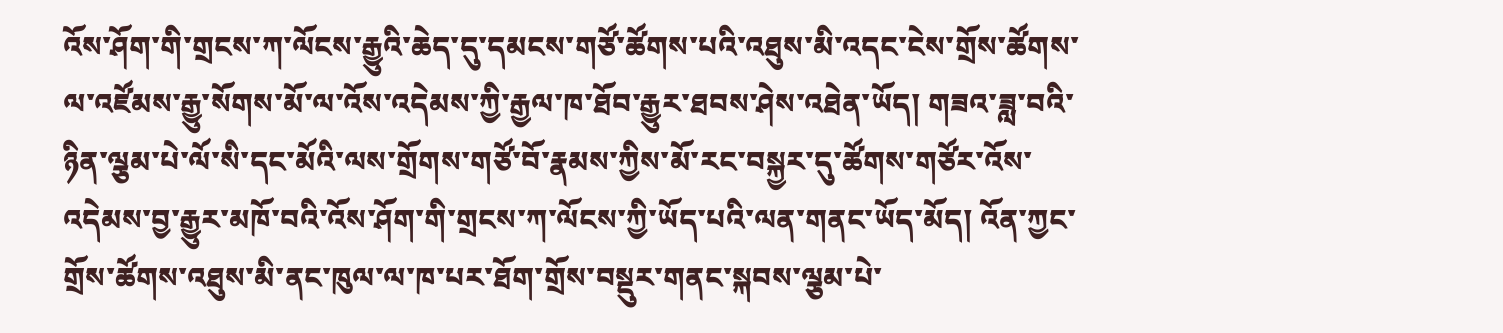འོས་ཤོག་གི་གྲངས་ཀ་ལོངས་རྒྱུའི་ཆེད་དུ་དམངས་གཙོ་ཚོགས་པའི་འཐུས་མི་འདང་ངེས་གྲོས་ཚོགས་ལ་འཛོམས་རྒྱུ་སོགས་མོ་ལ་འོས་འདེམས་ཀྱི་རྒྱལ་ཁ་ཐོབ་རྒྱུར་ཐབས་ཤེས་འཐེན་ཡོད། གཟའ་ཟླ་བའི་ཉིན་ལྕམ་པེ་ལོ་སི་དང་མོའི་ལས་གྲོགས་གཙོ་བོ་རྣམས་ཀྱིས་མོ་རང་བསྐྱར་དུ་ཚོགས་གཙོར་འོས་འདེམས་བྱ་རྒྱུར་མཁོ་བའི་འོས་ཤོག་གི་གྲངས་ཀ་ལོངས་ཀྱི་ཡོད་པའི་ལན་གནང་ཡོད་མོད། འོན་ཀྱང་གྲོས་ཚོགས་འཐུས་མི་ནང་ཁུལ་ལ་ཁ་པར་ཐོག་གྲོས་བསྡུར་གནང་སྐབས་ལྕམ་པེ་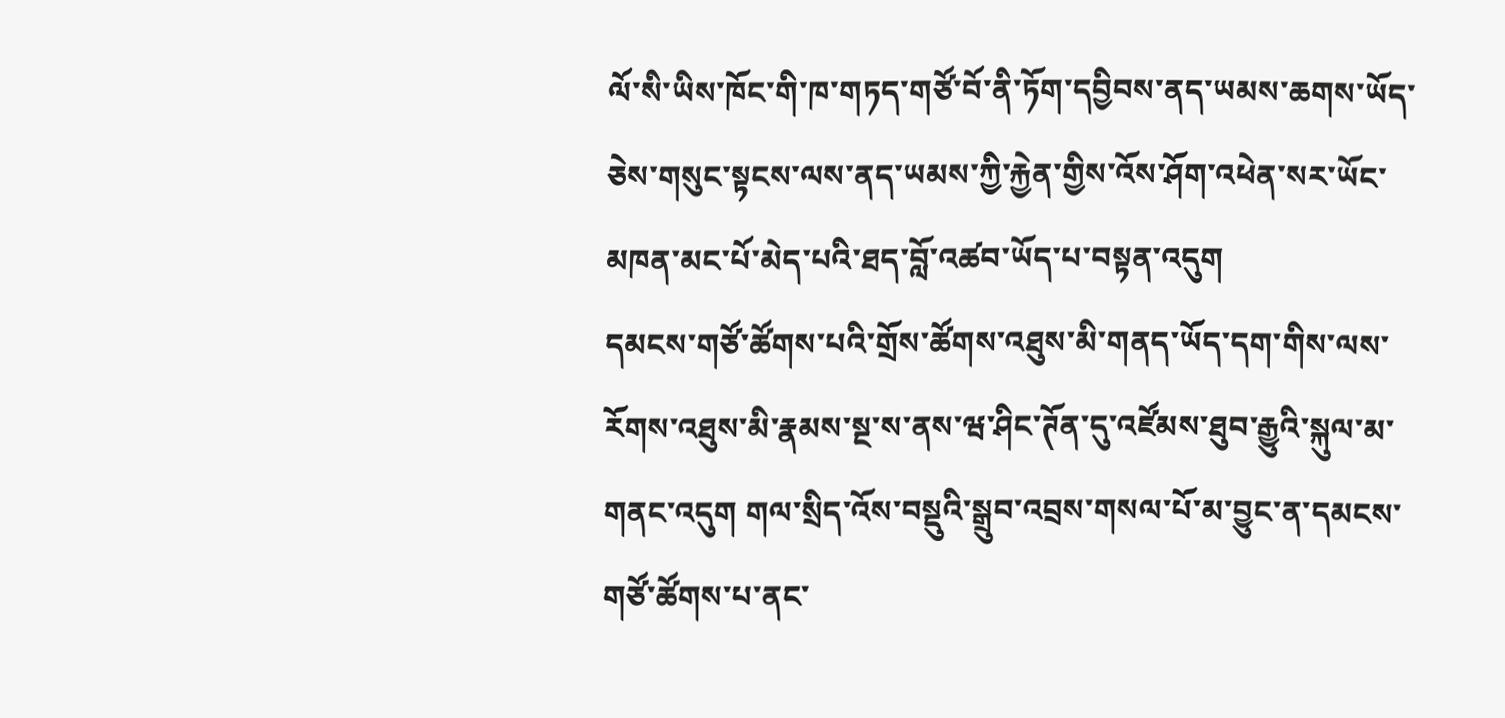ལོ་སི་ཡིས་ཁོང་གི་ཁ་གཏད་གཙོ་བོ་ནི་ཏོག་དབྱིབས་ནད་ཡམས་ཆགས་ཡོད་ཅེས་གསུང་སྟངས་ལས་ནད་ཡམས་ཀྱི་རྐྱེན་གྱིས་འོས་ཤོག་འཕེན་སར་ཡོང་མཁན་མང་པོ་མེད་པའི་ཐད་བློ་འཚབ་ཡོད་པ་བསྟན་འདུག
དམངས་གཙོ་ཚོགས་པའི་གྲོས་ཚོགས་འཐུས་མི་གནད་ཡོད་དག་གིས་ལས་རོགས་འཐུས་མི་རྣམས་སྔ་ས་ནས་ཝ་ཤིང་ཊོན་དུ་འཛོམས་ཐུབ་རྒྱུའི་སྐུལ་མ་གནང་འདུག གལ་སྲིད་འོས་བསྡུའི་སྒྲུབ་འབྲས་གསལ་པོ་མ་བྱུང་ན་དམངས་གཙོ་ཚོགས་པ་ནང་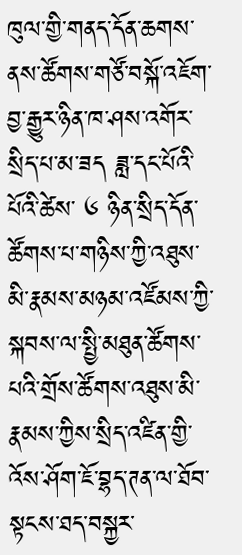ཁུལ་གྱི་གནད་དོན་ཆགས་ནས་ཚོགས་གཙོ་བསྐོ་འཇོག་བྱ་རྒྱུར་ཉིན་ཁ་ཤས་འགོར་སྲིད་པ་མ་ཟད ཟླ་དང་པོའི་པོའི་ཚེས་ ༦ ཉིན་སྲིད་དོན་ཚོགས་པ་གཉིས་ཀྱི་འཐུས་མི་རྣམས་མཉམ་འཛོམས་ཀྱི་སྐབས་ལ་སྤྱི་མཐུན་ཚོགས་པའི་གྲོས་ཚོགས་འཐུས་མི་རྣམས་ཀྱིས་སྲིད་འཛིན་གྱི་འོས་ཤོག་ཇོ་བྷད་ཊན་ལ་ཐོབ་སྟངས་ཐད་བསྐྱར་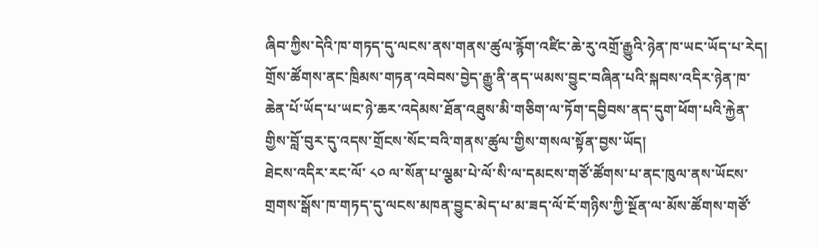ཞིབ་ཀྱིས་དེའི་ཁ་གཏད་དུ་ལངས་ནས་གནས་ཚུལ་རྙོག་འཛིང་ཆེ་རུ་འགྲོ་རྒྱུའི་ཉེན་ཁ་ཡང་ཡོད་པ་རེད། གྲོས་ཚོགས་ནང་ཁྲིམས་གཏན་འབེབས་བྱེད་རྒྱུ་ནི་ནད་ཡམས་བྱུང་བཞིན་པའི་སྐབས་འདིར་ཉེན་ཁ་ཆེན་པོ་ཡོད་པ་ཡང་ཉེ་ཆར་འདེམས་ཐོན་འཐུས་མི་གཅིག་ལ་ཏོག་དབྱིབས་ནད་དུག་ཕོག་པའི་རྐྱེན་གྱིས་བློ་བུར་དུ་འདས་གྲོངས་སོང་བའི་གནས་ཚུལ་གྱིས་གསལ་སྟོན་བྱས་ཡོད།
ཐེངས་འདིར་རང་ལོ་ ༨༠ ལ་སོན་པ་ལྕམ་པེ་ལོ་སི་ལ་དམངས་གཙོ་ཚོགས་པ་ནང་ཁུལ་ནས་ཡོངས་གྲགས་སྒོས་ཁ་གཏད་དུ་ལངས་མཁན་བྱུང་མེད་པ་མ་ཟད་ལོ་ངོ་གཉིས་ཀྱི་སྔོན་ལ་མོས་ཚོགས་གཙོ་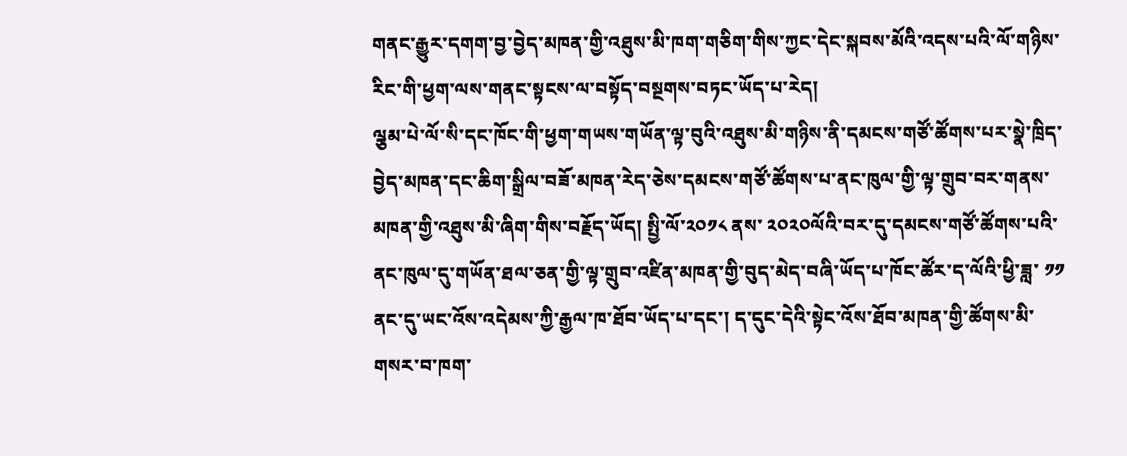གནང་རྒྱུར་དགག་བྱ་བྱེད་མཁན་གྱི་འཐུས་མི་ཁག་གཅིག་གིས་ཀྱང་དེང་སྐབས་མོའི་འདས་པའི་ལོ་གཉིས་རིང་གི་ཕྱག་ལས་གནང་སྟངས་ལ་བསྟོད་བསྔགས་བཏང་ཡོད་པ་རེད།
ལྕམ་པེ་ལོ་སི་དང་ཁོང་གི་ཕྱག་གཡས་གཡོན་ལྟ་བུའི་འཐུས་མི་གཉིས་ནི་དམངས་གཙོ་ཚོགས་པར་སྣེ་ཁྲིད་བྱེད་མཁན་དང་ཆིག་སྒྲིལ་བཟོ་མཁན་རེད་ཅེས་དམངས་གཙོ་ཚོགས་པ་ནང་ཁུལ་གྱི་ལྟ་གྲུབ་བར་གནས་མཁན་གྱི་འཐུས་མི་ཞིག་གིས་བརྗོད་ཡོད། སྤྱི་ལོ་༢༠༡༨ ནས་ ༢༠༢༠ལོའི་བར་དུ་དམངས་གཙོ་ཚོགས་པའི་ནང་ཁུལ་དུ་གཡོན་ཐལ་ཅན་གྱི་ལྟ་གྲུབ་འཛིན་མཁན་གྱི་བུད་མེད་བཞི་ཡོད་པ་ཁོང་ཚོར་ད་ལོའི་ཕྱི་ཟླ་ ༡༡ ནང་དུ་ཡང་འོས་འདེམས་ཀྱི་རྒྱལ་ཁ་ཐོབ་ཡོད་པ་དང་། ད་དུང་དེའི་སྟེང་འོས་ཐོབ་མཁན་གྱི་ཚོགས་མི་གསར་བ་ཁག་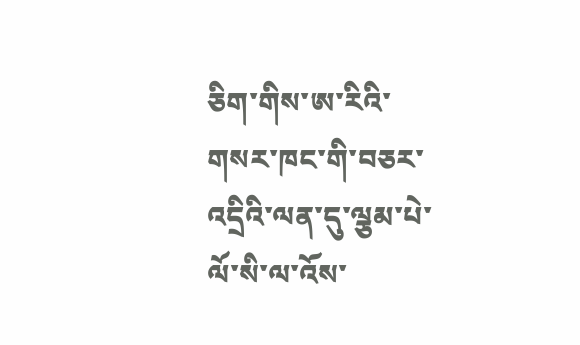ཅིག་གིས་ཨ་རིའི་གསར་ཁང་གི་བཅར་འདྲིའི་ལན་དུ་ལྕམ་པེ་ལོ་སི་ལ་འོས་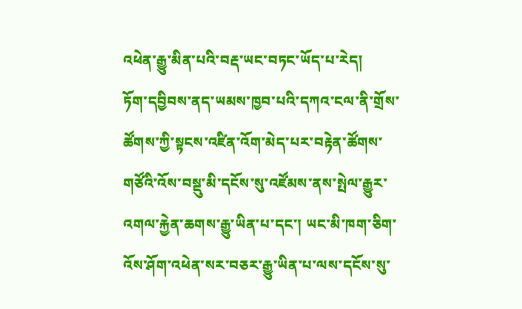འཕེན་རྒྱུ་མིན་པའི་བརྡ་ཡང་བཏང་ཡོད་པ་རེད།
ཏོག་དབྱིབས་ནད་ཡམས་ཁྱབ་པའི་དཀའ་ངལ་ནི་གྲོས་ཚོགས་ཀྱི་སྟངས་འཛིན་འོག་མེད་པར་བརྟེན་ཚོགས་གཙོའི་འོས་བསྡུ་མི་དངོས་སུ་འཛོམས་ནས་སྤེལ་རྒྱུར་འགལ་རྐྱེན་ཆགས་རྒྱུ་ཡིན་པ་དང་། ཡང་མི་ཁག་ཅིག་འོས་ཤོག་འཕེན་སར་བཅར་རྒྱུ་ཡིན་པ་ལས་དངོས་སུ་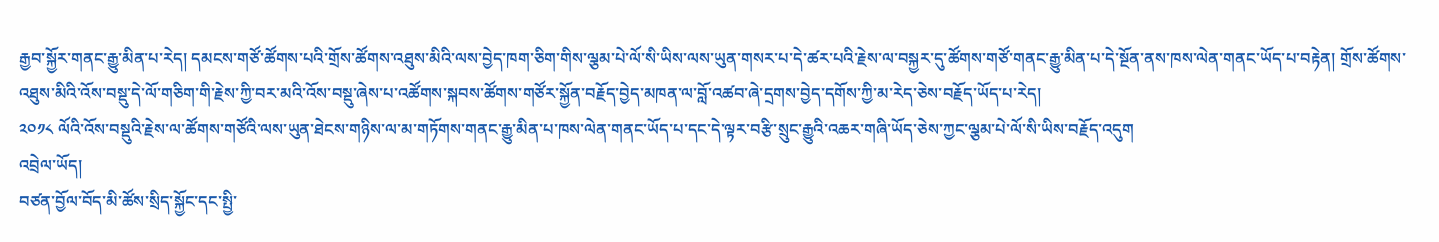རྒྱབ་སྐྱོར་གནང་རྒྱུ་མིན་པ་རེད། དམངས་གཙོ་ཚོགས་པའི་གྲོས་ཚོགས་འཐུས་མིའི་ལས་བྱེད་ཁག་ཅིག་གིས་ལྕམ་པེ་ལོ་སི་ཡིས་ལས་ཡུན་གསར་པ་དེ་ཚར་པའི་རྗེས་ལ་བསྐྱར་དུ་ཚོགས་གཙོ་གནང་རྒྱུ་མིན་པ་དེ་སྔོན་ནས་ཁས་ལེན་གནང་ཡོད་པ་བརྟེན། གྲོས་ཚོགས་འཐུས་མིའི་འོས་བསྡུ་དེ་ལོ་གཅིག་གི་རྗེས་ཀྱི་བར་མའི་འོས་བསྡུ་ཞེས་པ་འཚོགས་སྐབས་ཚོགས་གཙོར་སྐྱོན་བརྗོད་བྱེད་མཁན་ལ་བློ་འཚབ་ཞེ་དྲགས་བྱེད་དགོས་ཀྱི་མ་རེད་ཅེས་བརྗོད་ཡོད་པ་རེད།
༢༠༡༨ ལོའི་འོས་བསྡུའི་རྗེས་ལ་ཚོགས་གཙོའི་ལས་ཡུན་ཐེངས་གཉིས་ལ་མ་གཏོགས་གནང་རྒྱུ་མིན་པ་ཁས་ལེན་གནང་ཡོད་པ་དང་དེ་ལྟར་བརྩི་སྲུང་རྒྱུའི་འཆར་གཞི་ཡོད་ཅེས་ཀྱང་ལྕམ་པེ་ལོ་སི་ཡིས་བརྗོད་འདུག
འབྲེལ་ཡོད།
བཙན་བྱོལ་བོད་མི་ཚོས་སྲིད་སྐྱོང་དང་སྤྱི་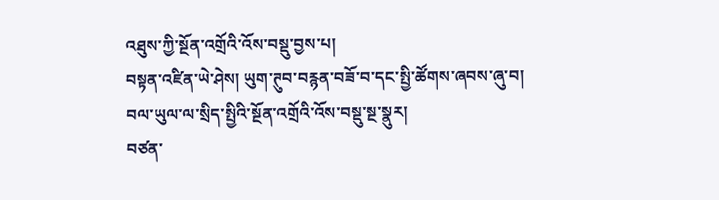འཐུས་ཀྱི་སྔོན་འགྲོའི་འོས་བསྡུ་བྱས་པ།
བསྟན་འཛིན་ཡེ་ཤེས། ཡུག་ཊུབ་བརྙན་བཟོ་བ་དང་སྤྱི་ཚོགས་ཞབས་ཞུ་བ།
བལ་ཡུལ་ལ་སྲིད་སྤྱིའི་སྔོན་འགྲོའི་འོས་བསྡུ་སྔ་སྣུར།
བཙན་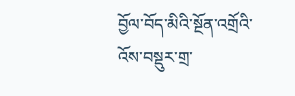བྱོལ་བོད་མིའི་སྔོན་འགྲོའི་འོས་བསྡུར་གྲ་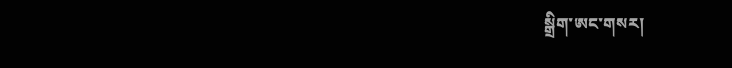སྒྲིག་ཨང་གསར།